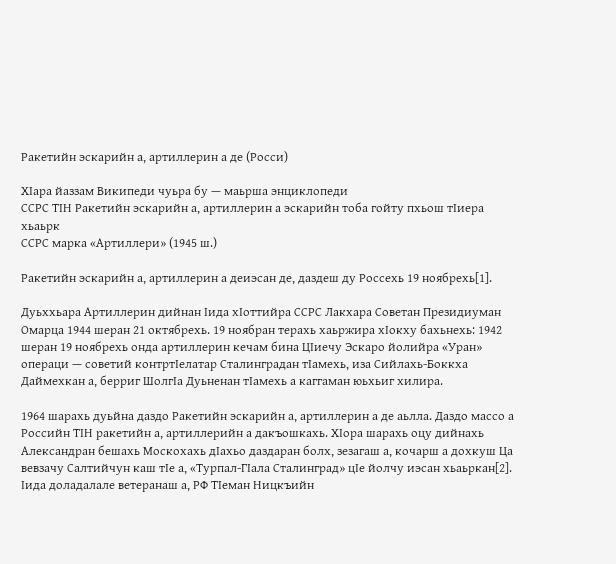Ракетийн эскарийн а, артиллерин а де (Росси)

ХӀара йаззам Википеди чуьра бу — маьрша энциклопеди
ССРС ТӀН Ракетийн эскарийн а, артиллерин а эскарийн тоба гойту пхьош тӀиера хьаьрк
ССРС марка «Артиллери» (1945 ш.)

Ракетийн эскарийн а, артиллерин а деиэсан де, даздеш ду Россехь 19 ноябрехь[1].

Дуьххьара Артиллерин дийнан Ӏида хӀоттийра ССРС Лакхара Советан Президиуман Омарца 1944 шеран 21 октябрехь. 19 ноябран терахь хаьржира хӀокху бахьнехь: 1942 шеран 19 ноябрехь онда артиллерин кечам бина ЦӀиечу Эскаро йолийра «Уран» операци — советий контртӀелатар Сталинградан тӀамехь, иза Сийлахь-Боккха Даймехкан а, берриг ШолгӀа Дуьненан тӀамехь а каггаман юьхьиг хилира.

1964 шарахь дуьйна даздо Ракетийн эскарийн а, артиллерин а де аьлла. Даздо массо а Российн ТӀН ракетийн а, артиллерийн а дакъошкахь. ХӀора шарахь оцу дийнахь Александран бешахь Москохахь дӀахьо даздаран болх, зезагаш а, кочарш а дохкуш Ца вевзачу Салтийчун каш тӀе а, «Турпал-ГӀала Сталинград» цӀе йолчу иэсан хьаьркан[2]. Ӏида доладалале ветеранаш а, РФ ТӀеман Ницкъийн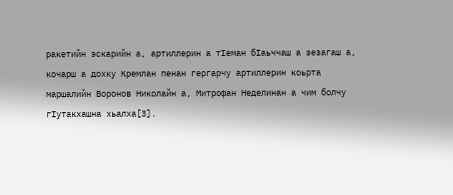ракетийн эскарийн а, артиллерин а тӀеман бӀаьччаш а зезагаш а, кочарш а дохку Кремлан пенан гергарчу артиллерин коьрта маршалийн Воронов Николайн а, Митрофан Неделинан а чим болчу гӀутакхашна хьалха[3].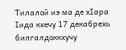Тилалой иэ ма де хӀара Ӏида кхечу 17 декабрехь билгалдоккхучу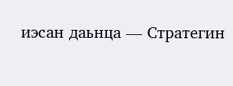иэсан даьнца — Стратегин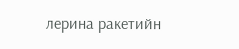лерина ракетийн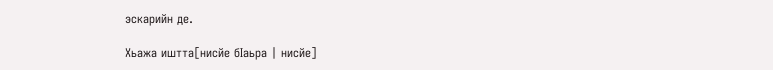эскарийн де.

Хьажа иштта[нисйе бӀаьра | нисйе]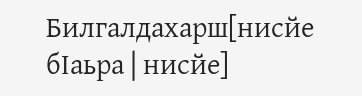Билгалдахарш[нисйе бӀаьра | нисйе]